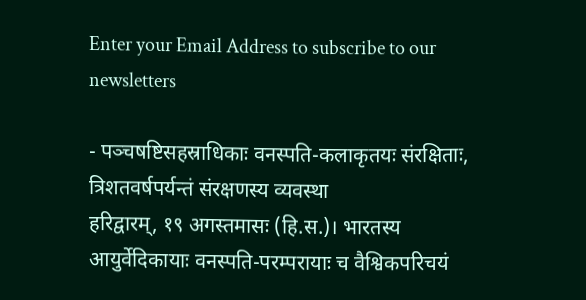Enter your Email Address to subscribe to our newsletters

- पञ्चषष्टिसहस्राधिकाः वनस्पति-कलाकृतयः संरक्षिताः, त्रिशतवर्षपर्यन्तं संरक्षणस्य व्यवस्था
हरिद्वारम्, १९ अगस्तमासः (हि.स.)। भारतस्य आयुर्वेदिकायाः वनस्पति-परम्परायाः च वैश्विकपरिचयं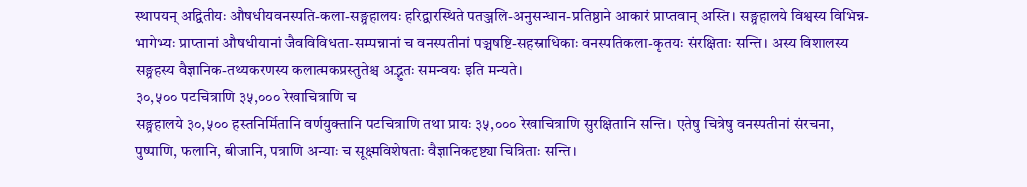स्थापयन् अद्वितीयः औषधीयवनस्पति-कला-सङ्ग्रहालयः हरिद्वारस्थिते पतञ्जलि-अनुसन्धान-प्रतिष्ठाने आकारं प्राप्तवान् अस्ति। सङ्ग्रहालये विश्वस्य विभिन्न-भागेभ्यः प्राप्तानां औषधीयानां जैवविविधता-सम्पन्नानां च वनस्पतीनां पञ्चषष्टि-सहस्राधिकाः वनस्पतिकला-कृतयः संरक्षिताः सन्ति। अस्य विशालस्य सङ्ग्रहस्य वैज्ञानिक-तथ्यकरणस्य कलात्मकप्रस्तुतेश्च अद्भुतः समन्वयः इति मन्यते।
३०,५०० पटचित्राणि ३५,००० रेखाचित्राणि च
सङ्ग्रहालये ३०,५०० हस्तनिर्मितानि वर्णयुक्तानि पटचित्राणि तथा प्रायः ३५,००० रेखाचित्राणि सुरक्षितानि सन्ति। एतेषु चित्रेषु वनस्पतीनां संरचना, पुष्पाणि, फलानि, बीजानि, पत्राणि अन्याः च सूक्ष्मविशेषताः वैज्ञानिकदृष्ट्या चित्रिताः सन्ति।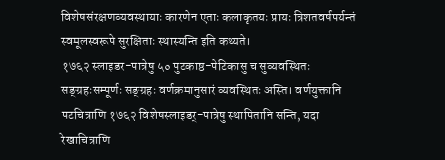विशेषसंरक्षणव्यवस्थायाः कारणेन एताः कलाकृतयः प्रायः त्रिशतवर्षपर्यन्तं स्वमूलस्वरूपे सुरक्षिताः स्थास्यन्ति इति कथ्यते।
१७६२ स्लाइडर-पात्रेषु ५० पुटकाष्ठ-पेटिकासु च सुव्यवस्थितः सङ्ग्रहःसम्पूर्णः सङ्ग्रहः वर्णक्रमानुसारं व्यवस्थितः अस्ति। वर्णयुक्तानि पटचित्राणि १७६२ विशेषस्लाइडर्-पात्रेषु स्थापितानि सन्ति, यदा रेखाचित्राणि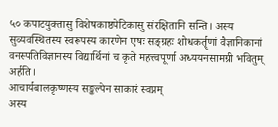५० कपाटयुक्तासु विशेषकाष्ठपेटिकासु संरक्षितानि सन्ति। अस्य सुव्यवस्थितस्य स्वरूपस्य कारणेन एषः सङ्ग्रहः शोधकर्तॄणां वैज्ञानिकानां वनस्पतिविज्ञानस्य विद्यार्थिनां च कृते महत्त्वपूर्णा अध्ययनसामग्री भवितुम् अर्हति।
आचार्यबालकृष्णस्य सङ्कल्पेन साकारं स्वप्नम्
अस्य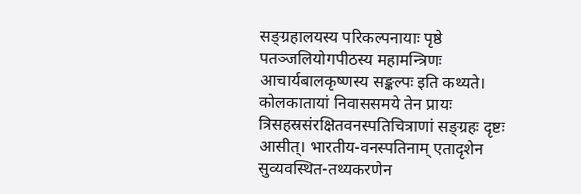सङ्ग्रहालयस्य परिकल्पनायाः पृष्ठे पतञ्जलियोगपीठस्य महामन्त्रिणः आचार्यबालकृष्णस्य सङ्कल्पः इति कथ्यते। कोलकातायां निवाससमये तेन प्रायः त्रिसहस्रसंरक्षितवनस्पतिचित्राणां सङ्ग्रहः दृष्टः आसीत्। भारतीय-वनस्पतिनाम् एतादृशेन सुव्यवस्थित-तथ्यकरणेन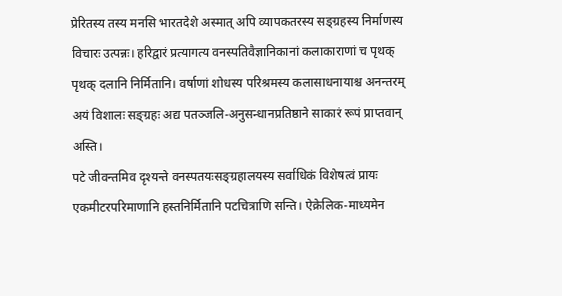प्रेरितस्य तस्य मनसि भारतदेशे अस्मात् अपि व्यापकतरस्य सङ्ग्रहस्य निर्माणस्य विचारः उत्पन्नः। हरिद्वारं प्रत्यागत्य वनस्पतिवैज्ञानिकानां कलाकाराणां च पृथक् पृथक् दलानि निर्मितानि। वर्षाणां शोधस्य परिश्रमस्य कलासाधनायाश्च अनन्तरम् अयं विशालः सङ्ग्रहः अद्य पतञ्जलि-अनुसन्धानप्रतिष्ठाने साकारं रूपं प्राप्तवान् अस्ति।
पटे जीवन्तमिव दृश्यन्ते वनस्पतयःसङ्ग्रहालयस्य सर्वाधिकं विशेषत्वं प्रायः एकमीटरपरिमाणानि हस्तनिर्मितानि पटचित्राणि सन्ति। ऐक्रेलिक-माध्यमेन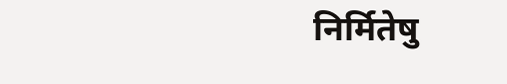निर्मितेषु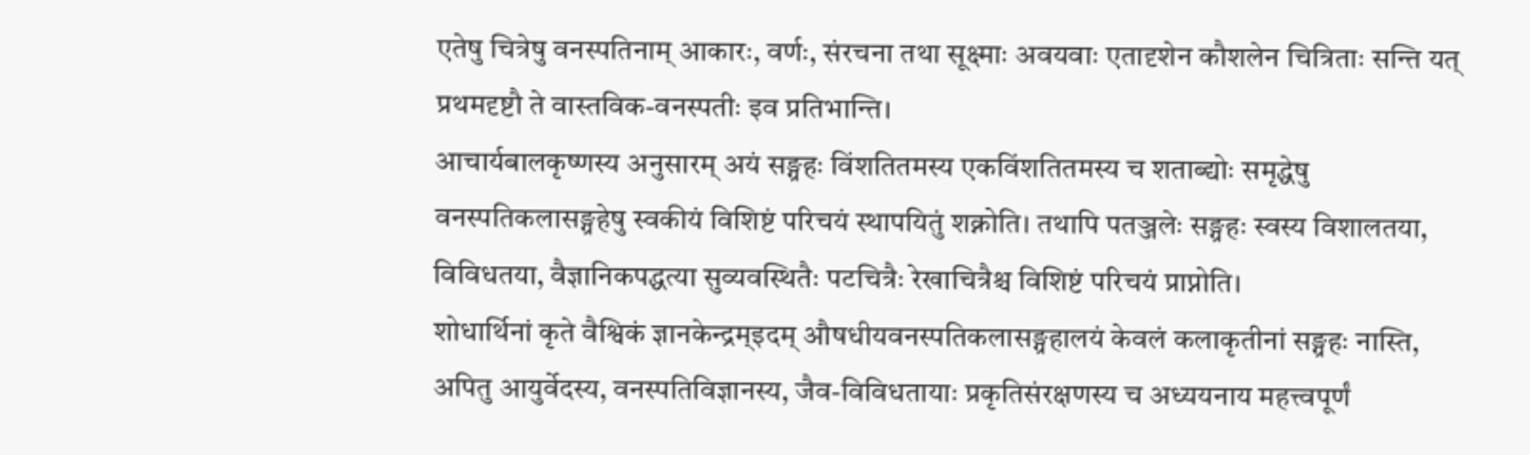एतेषु चित्रेषु वनस्पतिनाम् आकारः, वर्णः, संरचना तथा सूक्ष्माः अवयवाः एतादृशेन कौशलेन चित्रिताः सन्ति यत् प्रथमदृष्टौ ते वास्तविक-वनस्पतीः इव प्रतिभान्ति।
आचार्यबालकृष्णस्य अनुसारम् अयं सङ्ग्रहः विंशतितमस्य एकविंशतितमस्य च शताब्द्योः समृद्धेषु वनस्पतिकलासङ्ग्रहेषु स्वकीयं विशिष्टं परिचयं स्थापयितुं शक्नोति। तथापि पतञ्जलेः सङ्ग्रहः स्वस्य विशालतया, विविधतया, वैज्ञानिकपद्धत्या सुव्यवस्थितैः पटचित्रैः रेखाचित्रैश्च विशिष्टं परिचयं प्राप्नोति।
शोधार्थिनां कृते वैश्विकं ज्ञानकेन्द्रम्इदम् औषधीयवनस्पतिकलासङ्ग्रहालयं केवलं कलाकृतीनां सङ्ग्रहः नास्ति, अपितु आयुर्वेदस्य, वनस्पतिविज्ञानस्य, जैव-विविधतायाः प्रकृतिसंरक्षणस्य च अध्ययनाय महत्त्वपूर्णं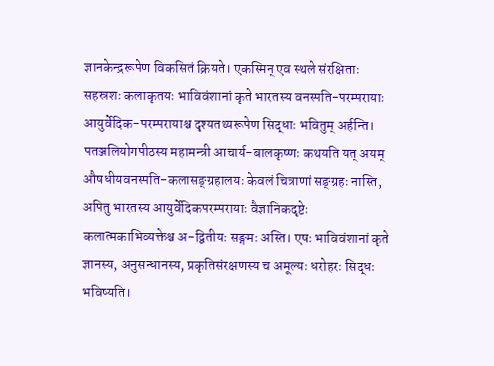ज्ञानकेन्द्ररूपेण विकसितं क्रियते। एकस्मिन् एव स्थले संरक्षिताः सहस्रशः कलाकृतयः भाविवंशानां कृते भारतस्य वनस्पति-परम्परायाः आयुर्वेदिक-परम्परायाश्च दृश्यतथ्यरूपेण सिद्धाः भवितुम् अर्हन्ति।
पतञ्जलियोगपीठस्य महामन्त्री आचार्य-बालकृष्णः कथयति यत् अयम् औषधीयवनस्पति-कलासङ्ग्रहालयः केवलं चित्राणां सङ्ग्रहः नास्ति, अपितु भारतस्य आयुर्वेदिकपरम्परायाः वैज्ञानिकदृष्टेः कलात्मकाभिव्यक्तेश्च अ-द्वितीयः सङ्गमः अस्ति। एषः भाविवंशानां कृते ज्ञानस्य, अनुसन्धानस्य, प्रकृतिसंरक्षणस्य च अमूल्यः धरोहरः सिद्धः भविष्यति।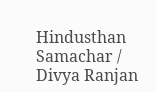Hindusthan Samachar / Divya Ranjan